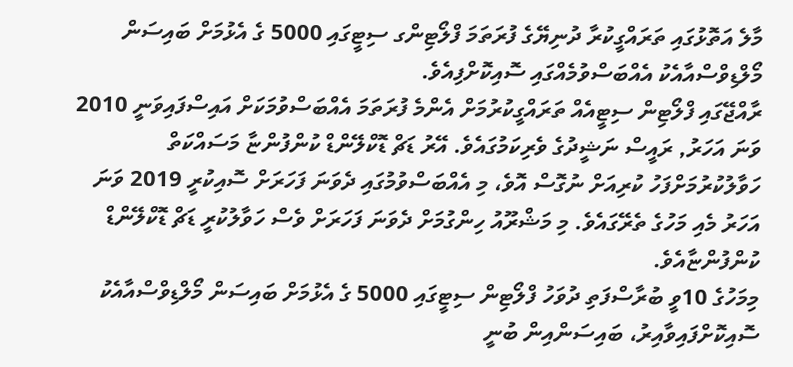މާލެ އަތޮޅުގައި ތަރައްގީކުރާ ދުނިޔޭގެ ފުރަތަމަ ފްލޯޓިންގ ސިޓީގައި 5000 ގެ އެޅުމަށް ބައިސަން މޯލްޑިވްސްއާއެކު އެއްބަސްވުމެއްގައި ސޮއިކޮށްފިއެވެ.
ރާއްޖޭގައި ފްލޯޓިން ސިޓީއެއް ތަރައްގީކުރުމަށް އެންމެ ފުރަތަމަ އެއްބަސްވުމަކަށް އައިސްފައިވަނީ 2010 ވަނަ އަހަރު, ރައީސް ނަޝީދުގެ ވެރިކަމުގައެވެ. އޭރު ޑަޗް ޑޮކްލޭންޑް ކުންފުންޏާ މަސައްކަތް ހަވާލުކުރުމަށްފަހު ކުރިއަށް ނުގޮސް އޮވެ، މި އެއްބަސްވުމުގައި ދެވަނަ ފަހަރަށް ސޮއިކުރީ 2019 ވަނަ އަހަރު މެއި މަހުގެ ތެރޭގައެވެ. މި މަޝްރޫއު ހިންގުމަށް ދެވަނަ ފަހަރަށް ވެސް ހަވާލުކުރީ ޑަޗް ޑޮކްލޭންޑް ކުންފުންޏާއެވެ.
މިމަހުގެ 10ވީ ބުރާސްފަތި ދުވަހު ފްލޯޓިން ސިޓީގައި 5000 ގެ އެޅުމަށް ބައިސަން މޯލްޑިވްސްއާއެކު ސޮއިކޮށްފައިވާއިރު، ބައިސަންއިން ބުނީ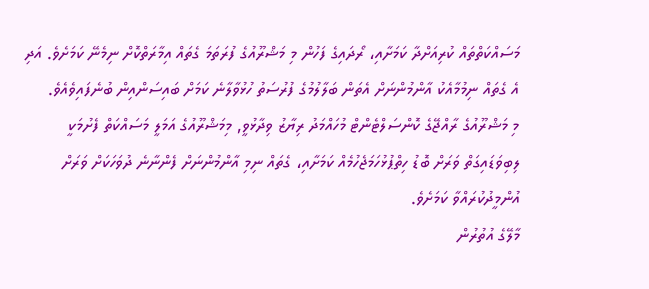މަސައްކަތްތައް ކުރިއަށްދާ ކަމަށާއި، ރޯދައިގެ ފަހުން މި މަޝްރޫއުގެ ފުރަތަމަ ގެތައް އިމާރަތްކޮށް ނިމެނޭ ކަމަށެވެ. އަދި އެ ގެތައް ނިމުމާއެކު އާންމުންނަށް އެތަން ބަލާލުމުގެ ފުރުސަތު ހުޅުވާލާނެ ކަމަށް ބައިސަންއިން ބުނެފައިވެއެވެ.
މި މަޝްރޫއުގެ ރާއްޖޭގެ ކޮންސަލްޓެންޓް މުހައްމަދު ރިޔާޒު ވިދާޅުވީ, މިމަޝްރޫއުގެ އަމަލީ މަސައްކަތް ފެށުމަކީ ލިބިވަޑައިގަތް ވަރަށް ބޮޑު ހިތްޕުޅުހަމަޖެހުމެއް ކަމަށާއި، ގެތައް ނިމި އާންމުންނަށް ފެންނާނެ ދުވަހަކަށް ވަރަށް އުންމީދުކުރައްވާ ކަމަށެވެ.
މާލޭގެ އުތުރުން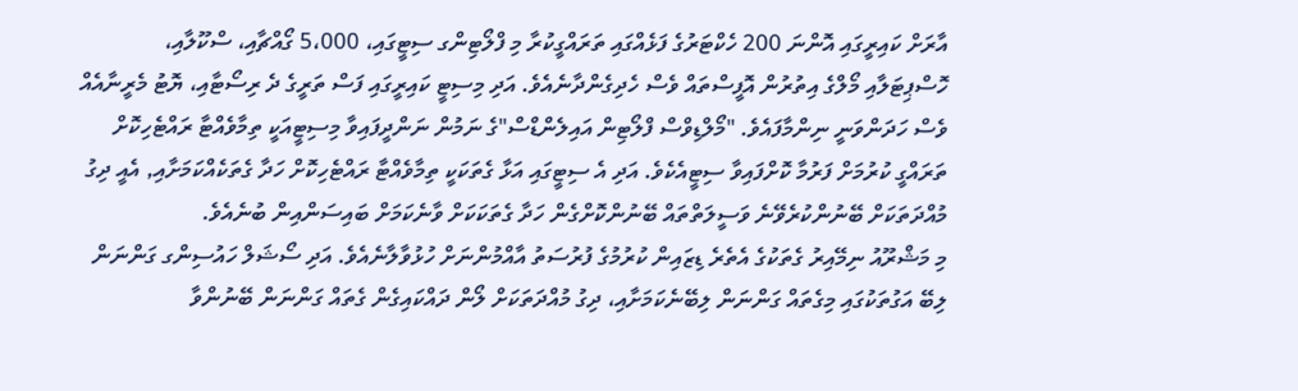އާރަށް ކައިރީގައި އޮންނަ 200 ހެކްޓަރުގެ ފަޅެއްގައި ތަރައްގީކުރާ މި ފްލޯޓިންގ ސިޓީގައި، 5،000 ގޯއްޗާއި، ސްކޫލާއި، ހޮސްޕިޓަލާއި މޯލްގެ އިތުރުން އޮފީސްތައް ވެސް ހެދިގެންދާނެއެވެ. އަދި މިސިޓީ ކައިރީގައި ފަސް ތަރީގެ ދެ ރިސޯޓާއި، ޔޮޓު މެރީނާއެއް ވެސް ހަދަންވަނީ ނިންމާފައެވެ. "މޯލްޑިވްސް ފްލޯޓިން އައިލެންޑްސް"ގެ ނަމުން ނަންދީފައިވާ މިސިޓީއަކީ ތިމާވެއްޓާ ރައްޓެހިކޮށް ތަރައްގީ ކުރުމަށް ފަރުމާ ކޮށްފައިވާ ސިޓީއެކެވެ. އަދި އެ ސިޓީގައި އަޅާ ގެތަކަކީ ތިމާވެއްޓާ ރައްޓެހިކޮށް ހަދާ ގެތަކެއްކަމަށާއި, އެއީ ދިގު މުއްދަތަކަށް ބޭނުންކުރެވޭނެ ވަސީލަތްތައް ބޭނުންކޮށްގެން ހަދާ ގެތަކަކަށް ވާނެކަމަށް ބައިސަންއިން ބުނެއެވެ.
މި މަޝްރޫއު ނިމޭއިރު ގެތަކުގެ އެތެރެ ޑިޒައިން ކުރުމުގެ ފުރުސަތު އާއްމުންނަށް ހުޅުވާލާނެއެވެ. އަދި ސޯޝަލް ހައުސިންގ ގަންނަން ލިބޭ އަގުތަކުގައި މިގެތައް ގަންނަން ލިބޭނެކަމަށާއި، ދިގު މުއްދަތަކަށް ލޯން ދައްކައިގެން ގެތައް ގަންނަން ބޭނުންވާ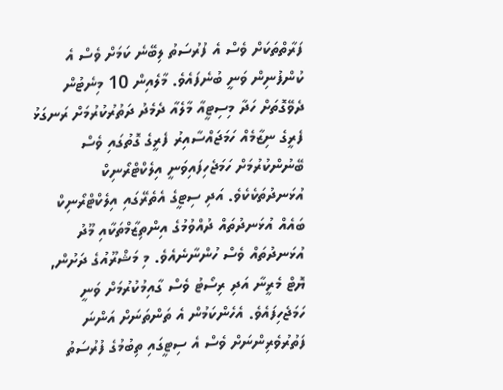ފަރާތްތަކަށް ވެސް އެ ފުރުސަތު ލިބޭނެ ކަމަށް ވެސް އެ ކުންފުނިން ވަނީ ބުނެފައެވެ. މާލެއިން 10 މިނެޓުން ދެވޭގޮތަށް ހަދާ މިސިޓީއާ މާލެއާ ދެމެދު ދަތުރުކުރުމަށް ރަނގަޅު ފެރީގެ ނިޒާމެއް ހަމަޖައްސާއިރު ފެރީގެ ގޮތުގައި ވެސް ބޭނުންކުރުމަށް ހަމަޖެހިފައިވަނީ އިލެކްޓްރޯނިކް އުޅަނދުތަކެކެވެ. އަދި ސިޓީގެ އެތެރޭގައި އިލެކްޓްރޯނިކް ބައެއް އުޅަނދުތައް ދުއްވުމުގެ އިންތިޒާމްތަކާއި މޫދު އުޅަނދުތައް ވެސް ހުންނާނެއެވެ. މި މަޝްރޫއުގެ ދަށުން, ޔޮޓް މެރީނާ އަދި ރިސޯޓު ވެސް ގާއިމުކުރުމަށް ވަނީ ހަމަޖެހިފައެވެ. އެހެންކަމުން އެ ތަންތަނަށް އަންނަ ފަތުރުވެރިންނަށް ވެސް އެ ސިޓީގައި ތިބުމުގެ ފުރުސަތު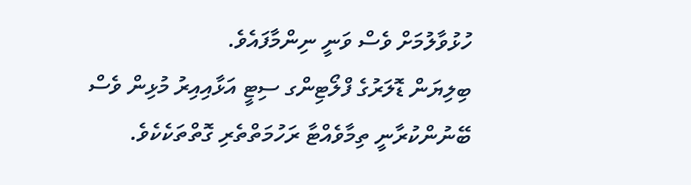ހުޅުވާލުމަށް ވެސް ވަނީ ނިންމާފައެވެ.
ބިލިޔަން ޑޮލަރުގެ ފްލޯޓިންގ ސިޓީ އަޅާއިއިރު މުޅިން ވެސް ބޭނުންކުރާނީ ތިމާވެއްޓާ ރަހުމަތްތެރި ގޮތްތަކެކެވެ.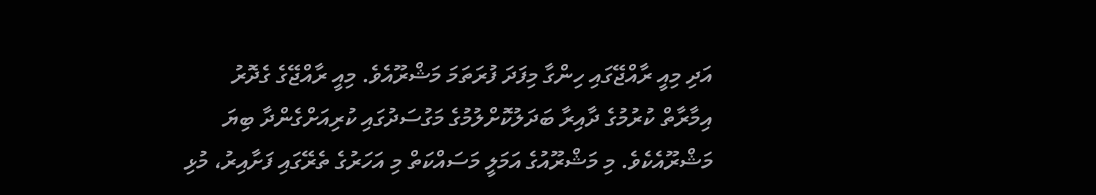އަދި މިއީ ރާއްޖޭގައި ހިންގާ މިފަދަ ފުރަތަމަ މަޝްރޫއެވެ. މިއީ ރާއްޖޭގެ ގެދޮރު އިމާރާތް ކުރުމުގެ ދާއިރާ ބަދަލުކޮށްލުމުގެ މަގުސަދުގައި ކުރިއަށްގެންދާ ބިޔަ މަޝްރޫއެކެވެ. މި މަޝްރޫއުގެ އަމަލީ މަސައްކަތް މި އަހަރުގެ ތެރޭގައި ފަށާއިރު، މުޅި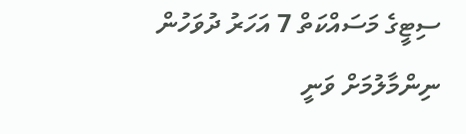ސިޓީގެ މަސައްކަތް 7 އަހަރު ދުވަހުން ނިންމާލުމަށް ވަނީ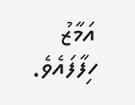އަމާޒު ހިފާފައެވެ.